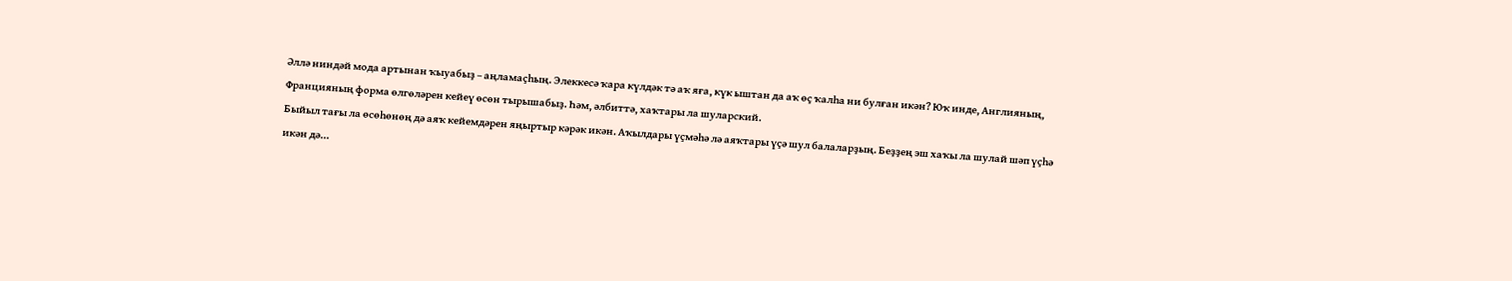Әллә ниндәй мода артынан ҡыуабыҙ – аңламаҫһың. Элеккесә ҡара күлдәк тә аҡ яға, күк ыштан да аҡ өҫ ҡалһа ни булған икән? Юҡ инде, Англияның, Францияның форма өлгөләрен кейеү өсөн тырышабыҙ. Һәм, әлбиттә, хаҡтары ла шуларский.
Быйыл тағы ла өсөһөнөң дә аяҡ кейемдәрен яңыртыр кәрәк икән. Аҡылдары үҫмәһә лә аяҡтары үҫә шул балаларҙың. Беҙҙең эш хаҡы ла шулай шәп үҫһә икән дә...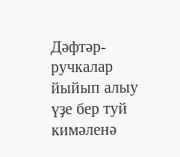Дәфтәр-ручкалар йыйып алыу үҙе бер туй кимәленә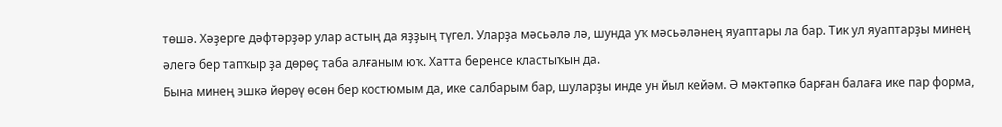төшә. Хәҙерге дәфтәрҙәр улар астың да яҙҙың түгел. Уларҙа мәсьәлә лә, шунда уҡ мәсьәләнең яуаптары ла бар. Тик ул яуаптарҙы минең әлегә бер тапҡыр ҙа дөрөҫ таба алғаным юҡ. Хатта беренсе кластыҡын да.
Бына минең эшкә йөрөү өсөн бер костюмым да, ике салбарым бар, шуларҙы инде ун йыл кейәм. Ә мәктәпкә барған балаға ике пар форма,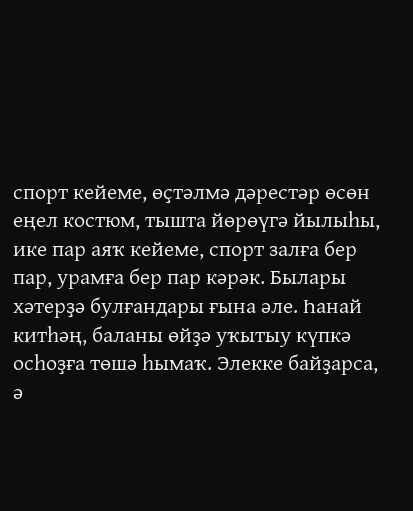спорт кейеме, өҫтәлмә дәрестәр өсөн еңел костюм, тышта йөрөүгә йылыһы, ике пар аяҡ кейеме, спорт залға бер пар, урамға бер пар кәрәк. Былары хәтерҙә булғандары ғына әле. Һанай китһәң, баланы өйҙә уҡытыу күпкә осһоҙға төшә һымаҡ. Элекке байҙарса, ә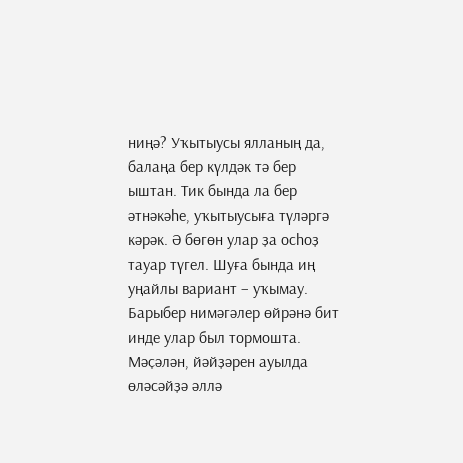ниңә? Уҡытыусы ялланың да, балаңа бер күлдәк тә бер ыштан. Тик бында ла бер әтнәкәһе, уҡытыусыға түләргә кәрәк. Ә бөгөн улар ҙа осһоҙ тауар түгел. Шуға бында иң уңайлы вариант – уҡымау. Барыбер нимәгәлер өйрәнә бит инде улар был тормошта. Мәҫәлән, йәйҙәрен ауылда өләсәйҙә әллә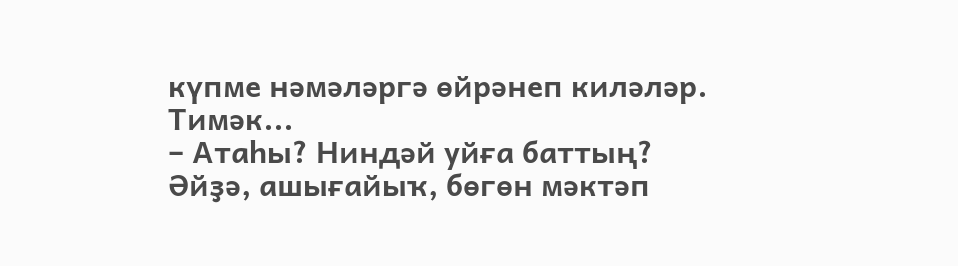күпме нәмәләргә өйрәнеп киләләр. Тимәк...
– Атаһы? Ниндәй уйға баттың? Әйҙә, ашығайыҡ, бөгөн мәктәп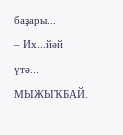баҙары...
– Их...йәй үтә...
МЫЖЫҠБАЙ.